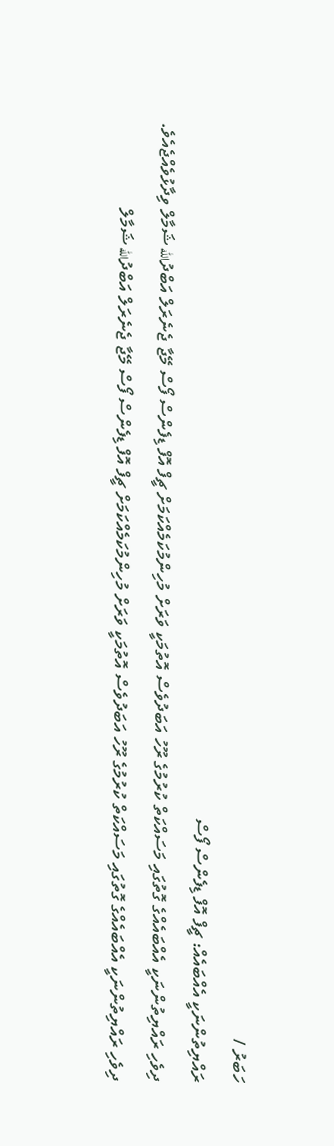ހަބަރު /
ރައްޔިތުންނަކީ އެއްބައެއް: ޗީފް އޮފް ޑިފެންސް ފޯސް
ދިވެހި ރައްޔިތުންނަކީ އެއްބައެއްގެ ގޮތުގައި މަސައްކަތް ކުރުމުގެ ރޫހު އަބަދުވެސް އޮތުމަކީ ވަރަށް މުހިންމުކަމެއްކަމަށް ޗީފް އޮފް ޑިފެންސް ފޯސް މޭޖާ ޖެނެރަލް އަބްދުالله ޝަމާލް ވިދާޅުވެއްޖެއެވެ.
ދިވެހި ރައްޔިތުންނަކީ އެއްބައެއްގެ ގޮތުގައި މަސައްކަތް ކުރުމުގެ ރޫހު އަބަދުވެސް އޮތުމަކީ ވަރަށް މުހިންމުކަމެއްކަމަށް ޗީފް އޮފް ޑިފެންސް ފޯސް މޭޖާ ޖެނެރަލް އަބްދުالله ޝަމާލް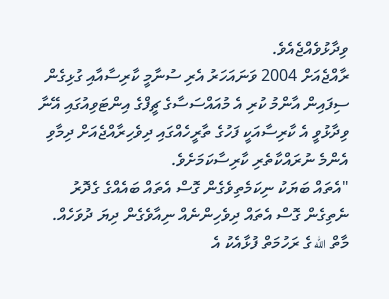ވިދާޅުވެއްޖެއެވެ.
ރާއްޖެއަށް 2004 ވަނައަހަރު އެރި ސުނާމީ ކާރިސާއާއި ގުޅިގެން ސިފައިން އާންމު ކުރި އެ މުއައްސަސާގެ ޗީފްގެ އިންޓަވިއުގައި އޭނާ ވިދާޅުވީ އެ ކާރިސާއަކީ ފަހުގެ ތާރީހެއްގައި ދިވެހިރާއްޖެއަށް ދިމާވި އެންމެ ނުރައްކާތެރި ކާރިސާކަމަށެވެ.
"އެތައް ބަޔަކު ނިކަމެތިވެގެން ގޮސް އެތައް ބައެއްގެ ގެދޮރު ނެތިގެން ގޮސް އެތައް ދިވެހިންނެއް ނިއާވެގެން ދިޔަ ދުވަހެއް. މާތް الله ގެ ރަހުމަތް ފުޅާއެކު އެ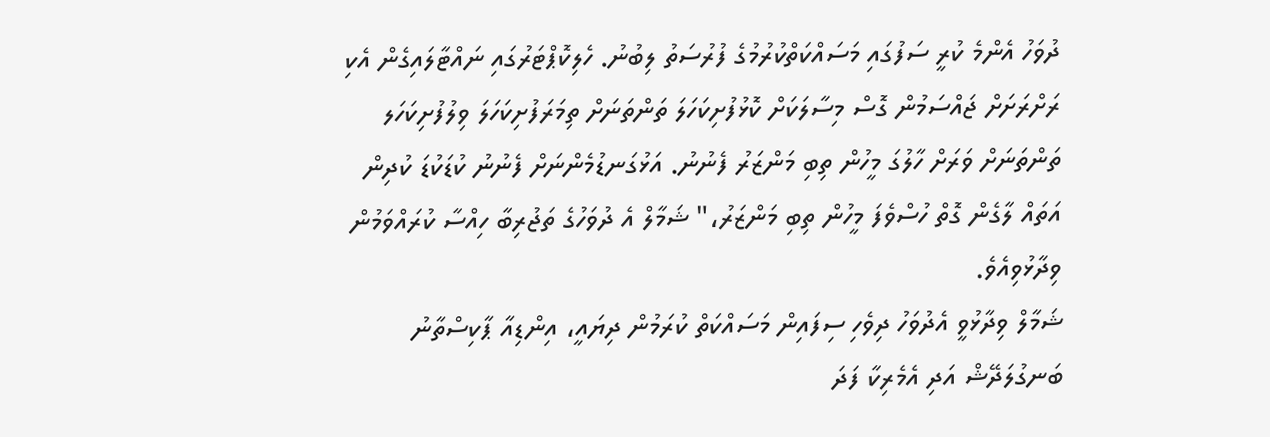ދުވަހު އެންމެ ކުރީ ސަފުގައި މަސައްކަތްކުރުމުގެ ފުރުސަތު ލިބުނު. ހެލިކޮޕްޓަރުގައި ނައްޓާލައިގެން އެކި ރަށްރަށަށް ޖައްސަމުން ގޮސް މިސާލަކަށް ކޮޅުފުށިކަހަލަ ތަންތަނަށް ތިމަރަފުށިކަހަލަ ވިލުފުށިކަހަލ ތަންތަނަށް ވަރަށް ހާލުގަ މީހުން ތިބި މަންޒަރު ފެނުނު. އަޅުގަނޑުމެންނަށް ފެނުނު ކުޑަކުޑަ ކުދިން އަތައް ލާގެން ގޮތް ހުސްވެފަ މީހުން ތިބި މަންޒަރު،" ޝަމާލް އެ ދުވަހުގެ ތަޖުރިބާ ހިއްސާ ކުރައްވަމުން ވިދާޅުވިއެވެ.
ޝަމާލް ވިދާޅުވީ އެދުވަހު ދިވެހި ސިފައިން މަސައްކަތް ކުރަމުން ދިޔައީ، އިންޑިއާ ޕާކިސްތާނު ބަނގުލަދޭޝް އަދި އެމެރިކާ ފަދަ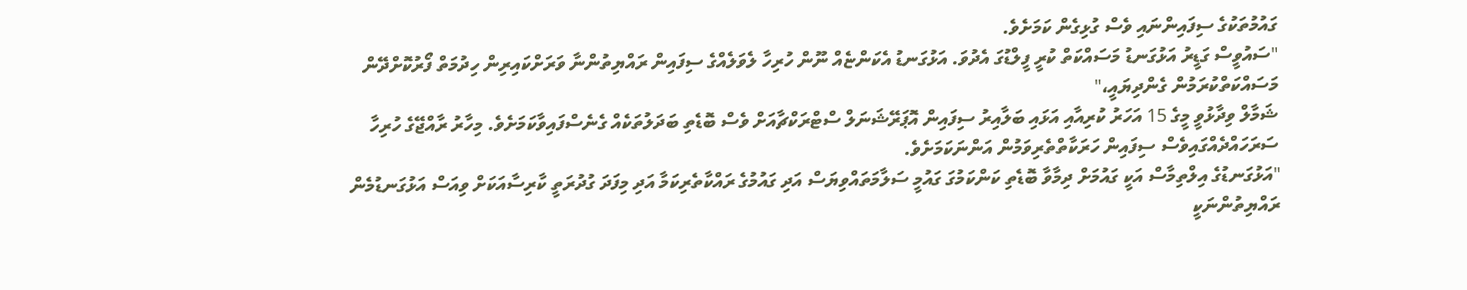ގައުމުތަކުގެ ސިފައިންނައި ވެސް ގުޅިގެން ކަމަށެވެ.
"ސައުވީސް ގަޑީރު އަޅުގަނޑު މަސައްކަތް ކުރީ ފީލްޑުގަ އެދުވަ. އަޅުގަނޑު އެކަންޏެއް ނޫން ހުރިހާ ލެވަލެއްގެ ސިފައިން ރައްޔިތުންނާ ވަރަށްކައިރިން ހިދުމަތް ފޯރުކޮށްދޭން މަސައްކަތްކުރަމުން ގެންދިޔައީ،"
ޝަމާލް ވިދާޅުވީ މީގެ 15 އަހަރު ކުރިއާއި އަޅައި ބަލާއިރު ސިފައިން އޮޕަރޭޝަނަލް ސްޓްރަކްޗާއަށް ވެސް ބޮޑެތި ބަދަލުތަކެއް ގެނެސްފައިވާކަމަށެވެ. މިހާރު ރާއްޖޭގެ ހުރިހާ ސަރަހައްދެއްގައިވެސް ސިފައިން ހަރަކާތްތެރިވަމުން އަންނަކަމަށެވެ.
"އަޅުގަނޑުގެ އިލްތިމާސް އަކީ ގައުމަށް ދިމާވާ ބޮޑެތި ކަންކަމުގަ ގައުމީ ސަލާމަތައްވިޔަސް އަދި ގައުމުގެ ރައްކާތެރިކަމާ އަދި މިފަދަ ގުދުރަތީ ކާރިސާއަކަށް ވިއަސް އަޅުގަނޑުމެން ރައްޔިތުންނަކީ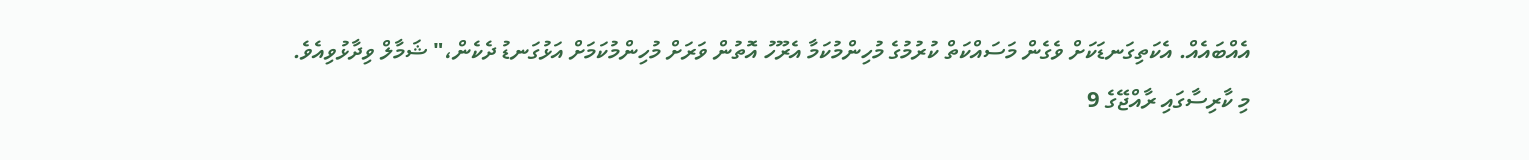އެއްބައެއް. އެކަތިގަނޑަކަށް ވެގެން މަސައްކަތް ކުރުމުގެ މުހިންމުކަމާ އެރޫހު އޮތުން ވަރަށް މުހިންމުކަމަށް އަޅުގަނޑު ދެކެން،" ޝަމާލް ވިދާޅުވިއެވެ.
މި ކާރިސާގައި ރާއްޖޭގެ 9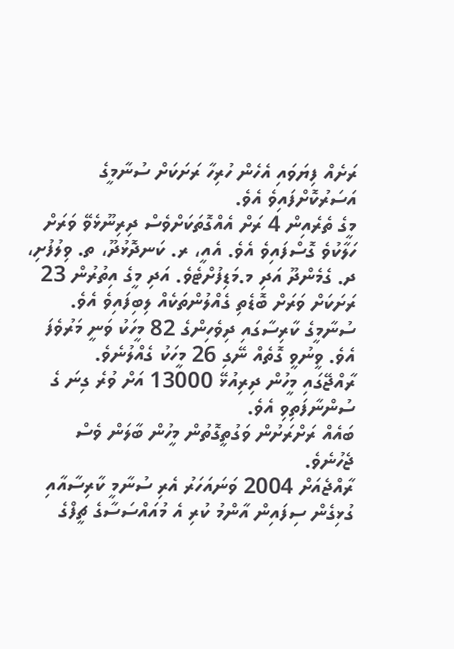ރަށެއް ފިޔަވައި އެހެން ހުރިހާ ރަށަކަށް ސުނާމީގެ އަސަރުކޮށްފައިވެ އެވެ.
މީގެ ތެރެއިން 4 ރަށް އެއްގޮތަކަށްވެސް ދިރިނޫޅެވޭ ވަރަށް ހަލާކުވެ ގޮސްފައިވެ އެވެ. އެއީ، ރ. ކަނދޮޅުދޫ، ތ. ވިލުފުށި، ދ. ގެމެންދޫ އަދި މ.މަޑިފުށްޓެވެ. އަދި މީގެ އިތުރުން 23 ރަށަކަށް ވަރަށް ބޮޑެތި ގެއްލުންތަކެއް ލިބިފައިވެ އެވެ.
ސުނާމީގެ ކާރިސާގައި ދިވެހިންގެ 82 މީހަކު ވަނީ މަރުވެފަ އެވެ. ވީނުވީ ގޮތެއް ނޭގި 26 މީހަކު ގެއްލުނެވެ.
ރާއްޖޭގައި މީހުން ދިރިއުޅޭ 13000 އަށް ވުރެ ގިނަ ގެ ސުންނާފަތިވި އެވެ.
ބައެއް ރަށްރަށުން ވަގުތީގޮތުން މީހުން ބާލަން ވެސް ޖެހުނެވެ.
ރާއްޖެއަށް 2004 ވަނައަހަރު އެރި ސުނާމީ ކާރިސާއާއި ގުޅިގެން ސިފައިން އާންމު ކުރި އެ މުއައްސަސާގެ ޗީފްގެ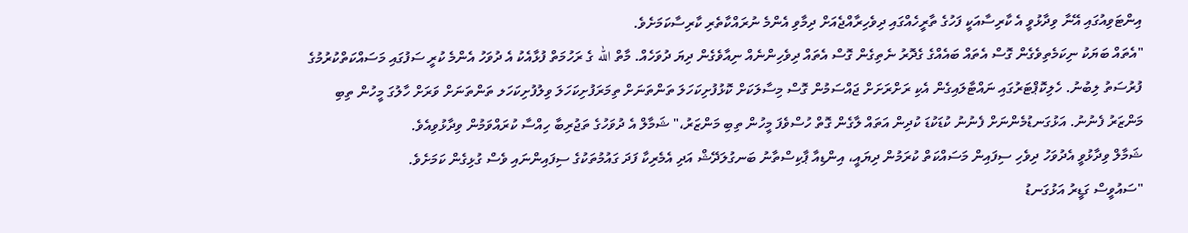އިންޓަވިއުގައި އޭނާ ވިދާޅުވީ އެ ކާރިސާއަކީ ފަހުގެ ތާރީހެއްގައި ދިވެހިރާއްޖެއަށް ދިމާވި އެންމެ ނުރައްކާތެރި ކާރިސާކަމަށެވެ.
"އެތައް ބަޔަކު ނިކަމެތިވެގެން ގޮސް އެތައް ބައެއްގެ ގެދޮރު ނެތިގެން ގޮސް އެތައް ދިވެހިންނެއް ނިއާވެގެން ދިޔަ ދުވަހެއް. މާތް الله ގެ ރަހުމަތް ފުޅާއެކު އެ ދުވަހު އެންމެ ކުރީ ސަފުގައި މަސައްކަތްކުރުމުގެ ފުރުސަތު ލިބުނު. ހެލިކޮޕްޓަރުގައި ނައްޓާލައިގެން އެކި ރަށްރަށަށް ޖައްސަމުން ގޮސް މިސާލަކަށް ކޮޅުފުށިކަހަލަ ތަންތަނަށް ތިމަރަފުށިކަހަލަ ވިލުފުށިކަހަލ ތަންތަނަށް ވަރަށް ހާލުގަ މީހުން ތިބި މަންޒަރު ފެނުނު. އަޅުގަނޑުމެންނަށް ފެނުނު ކުޑަކުޑަ ކުދިން އަތައް ލާގެން ގޮތް ހުސްވެފަ މީހުން ތިބި މަންޒަރު،" ޝަމާލް އެ ދުވަހުގެ ތަޖުރިބާ ހިއްސާ ކުރައްވަމުން ވިދާޅުވިއެވެ.
ޝަމާލް ވިދާޅުވީ އެދުވަހު ދިވެހި ސިފައިން މަސައްކަތް ކުރަމުން ދިޔައީ، އިންޑިއާ ޕާކިސްތާނު ބަނގުލަދޭޝް އަދި އެމެރިކާ ފަދަ ގައުމުތަކުގެ ސިފައިންނައި ވެސް ގުޅިގެން ކަމަށެވެ.
"ސައުވީސް ގަޑީރު އަޅުގަނޑު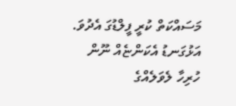މަސައްކަތް ކުރީ ފީލްޑުގަ އެދުވަ. އަޅުގަނޑު އެކަންޏެއް ނޫން ހުރިހާ ލެވަލެއްގެ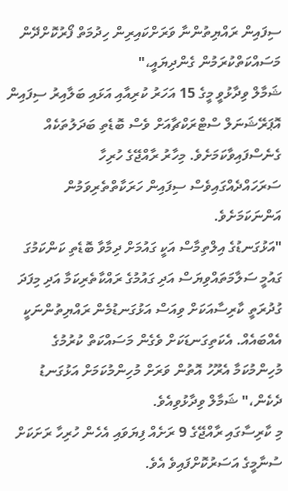ސިފައިން ރައްޔިތުންނާ ވަރަށްކައިރިން ހިދުމަތް ފޯރުކޮށްދޭން މަސައްކަތްކުރަމުން ގެންދިޔައީ،"
ޝަމާލް ވިދާޅުވީ މީގެ 15 އަހަރު ކުރިއާއި އަޅައި ބަލާއިރު ސިފައިން އޮޕަރޭޝަނަލް ސްޓްރަކްޗާއަށް ވެސް ބޮޑެތި ބަދަލުތަކެއް ގެނެސްފައިވާކަމަށެވެ. މިހާރު ރާއްޖޭގެ ހުރިހާ ސަރަހައްދެއްގައިވެސް ސިފައިން ހަރަކާތްތެރިވަމުން އަންނަކަމަށެވެ.
"އަޅުގަނޑުގެ އިލްތިމާސް އަކީ ގައުމަށް ދިމާވާ ބޮޑެތި ކަންކަމުގަ ގައުމީ ސަލާމަތައްވިޔަސް އަދި ގައުމުގެ ރައްކާތެރިކަމާ އަދި މިފަދަ ގުދުރަތީ ކާރިސާއަކަށް ވިއަސް އަޅުގަނޑުމެން ރައްޔިތުންނަކީ އެއްބައެއް. އެކަތިގަނޑަކަށް ވެގެން މަސައްކަތް ކުރުމުގެ މުހިންމުކަމާ އެރޫހު އޮތުން ވަރަށް މުހިންމުކަމަށް އަޅުގަނޑު ދެކެން،" ޝަމާލް ވިދާޅުވިއެވެ.
މި ކާރިސާގައި ރާއްޖޭގެ 9 ރަށެއް ފިޔަވައި އެހެން ހުރިހާ ރަށަކަށް ސުނާމީގެ އަސަރުކޮށްފައިވެ އެވެ.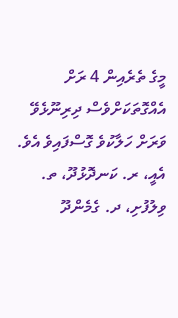މީގެ ތެރެއިން 4 ރަށް އެއްގޮތަކަށްވެސް ދިރިނޫޅެވޭ ވަރަށް ހަލާކުވެ ގޮސްފައިވެ އެވެ. އެއީ، ރ. ކަނދޮޅުދޫ، ތ. ވިލުފުށި، ދ. ގެމެންދޫ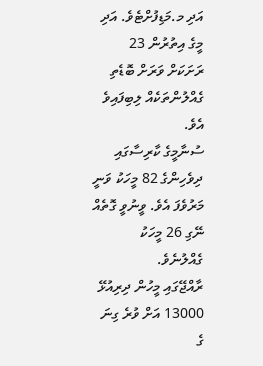އަދި މ.މަޑިފުށްޓެވެ. އަދި މީގެ އިތުރުން 23 ރަށަކަށް ވަރަށް ބޮޑެތި ގެއްލުންތަކެއް ލިބިފައިވެ އެވެ.
ސުނާމީގެ ކާރިސާގައި ދިވެހިންގެ 82 މީހަކު ވަނީ މަރުވެފަ އެވެ. ވީނުވީ ގޮތެއް ނޭގި 26 މީހަކު ގެއްލުނެވެ.
ރާއްޖޭގައި މީހުން ދިރިއުޅޭ 13000 އަށް ވުރެ ގިނަ ގެ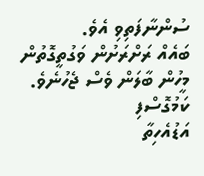ސުންނާފަތިވި އެވެ.
ބައެއް ރަށްރަށުން ވަގުތީގޮތުން މީހުން ބާލަން ވެސް ޖެހުނެވެ.
ކަމުގޮސްފި
އަޑުއެހިތާ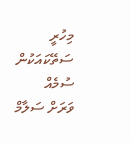މިހުރީ
ސަތޭކައަކުން ސުމެއް
ވަރަށް ސަލާމް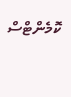ކޮމެންޓްސް